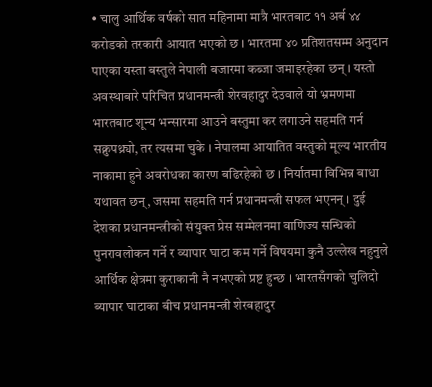• चालु आर्थिक वर्षको सात महिनामा मात्रै भारतबाट ११ अर्ब ४४ करोडको तरकारी आयात भएको छ । भारतमा ४० प्रतिशतसम्म अनुदान पाएका यस्ता बस्तुले नेपाली बजारमा कब्जा जमाइरहेका छन् । यस्तो अवस्थाबारे परिचित प्रधानमन्त्री शेरवहादुर देउवाले यो भ्रमणमा भारतबाट शून्य भन्सारमा आउने बस्तुमा कर लगाउने सहमति गर्न सक्नुपथ्र्यो, तर त्यसमा चुके । नेपालमा आयातित वस्तुको मूल्य भारतीय नाकामा हुने अवरोधका कारण बढिरहेको छ । निर्यातमा विभिन्न बाधा यथावत छन्, जसमा सहमति गर्न प्रधानमन्त्री सफल भएनन् । दुई देशका प्रधानमन्त्रीको संयुक्त प्रेस सम्मेलनमा वाणिज्य सन्धिको पुनरावलोकन गर्ने र व्यापार घाटा कम गर्ने विषयमा कुनै उल्लेख नहुनुले आर्थिक क्षेत्रमा कुराकानी नै नभएको प्रष्ट हुन्छ । भारतसँगको चुलिदो ब्यापार घाटाका बीच प्रधानमन्त्री शेरबहादुर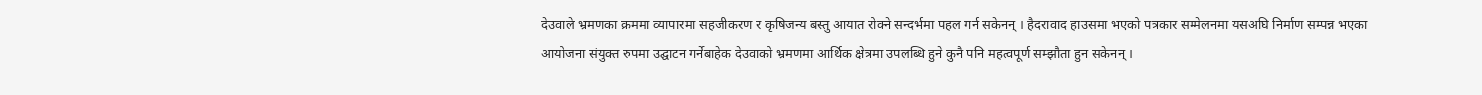देउवाले भ्रमणका क्रममा व्यापारमा सहजीकरण र कृषिजन्य बस्तु आयात रोक्ने सन्दर्भमा पहल गर्न सकेनन् । हैदरावाद हाउसमा भएको पत्रकार सम्मेलनमा यसअघि निर्माण सम्पन्न भएका आयोजना संयुक्त रुपमा उद्घाटन गर्नेबाहेक देउवाको भ्रमणमा आर्थिक क्षेत्रमा उपलब्धि हुने कुनै पनि महत्वपूर्ण सम्झौता हुन सकेनन् ।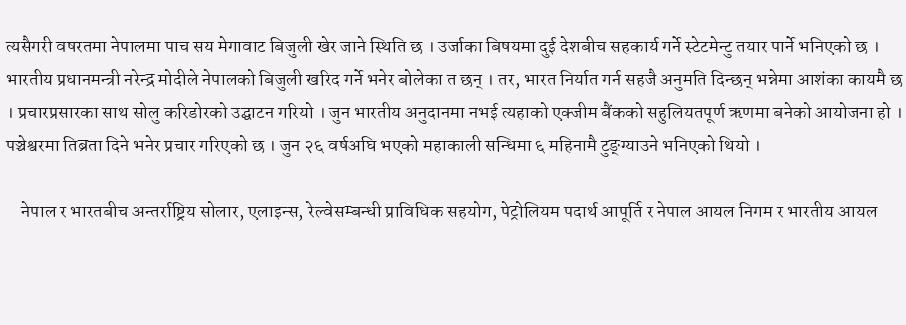त्यसैगरी वषरतमा नेपालमा पाच सय मेगावाट बिजुली खेर जाने स्थिति छ । उर्जाका बिषयमा दुई देशबीच सहकार्य गर्ने स्टेटमेन्टु तयार पार्ने भनिएको छ । भारतीय प्रधानमन्त्री नरेन्द्र मोदीले नेपालको बिजुली खरिद गर्ने भनेर बोलेका त छन् । तर, भारत निर्यात गर्न सहजै अनुमति दिन्छन् भन्नेमा आशंका कायमै छ । प्रचारप्रसारका साथ सोलु करिडोरको उद्घाटन गरियो । जुन भारतीय अनुदानमा नभई त्यहाको एक्जीम बैंकको सहुलियतपूर्ण ऋणमा बनेको आयोजना हो । पञ्चेश्वरमा तिब्रता दिने भनेर प्रचार गरिएको छ । जुन २६ वर्षअघि भएको महाकाली सन्धिमा ६ महिनामै टुङ्ग्याउने भनिएको थियो ।

    नेपाल र भारतबीच अन्तर्राष्ट्रिय सोलार, एलाइन्स, रेल्वेसम्बन्धी प्राविधिक सहयोग, पेट्रोलियम पदार्थ आपूर्ति र नेपाल आयल निगम र भारतीय आयल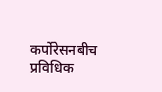कर्पोरेसनबीच प्रविधिक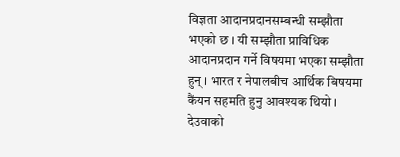विज्ञता आदानप्रदानसम्बन्धी सम्झौता भएको छ । यी सम्झौता प्राविधिक आदानप्रदान गर्ने विषयमा भएका सम्झौता हुन् । भारत र नेपालबीच आर्थिक बिषयमा कैंयन सहमति हुनु आवश्यक थियो । देउवाको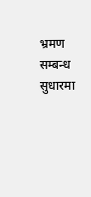भ्रमण सम्बन्ध सुधारमा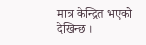मात्र केन्द्रित भएको देखिन्छ ।